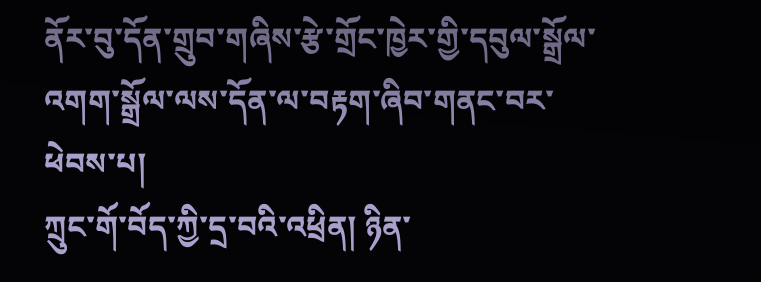ནོར་བུ་དོན་གྲུབ་གཞིས་རྩེ་གྲོང་ཁྱེར་གྱི་དབུལ་སྒྲོལ་འགག་སྒྲོལ་ལས་དོན་ལ་བརྟག་ཞིབ་གནང་བར་ཕེབས་པ།
ཀྲུང་གོ་བོད་ཀྱི་དྲ་བའི་འཕྲིན། ཉིན་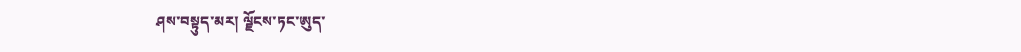ཤས་བསྟུད་མར། ལྗོངས་ཏང་ཨུད་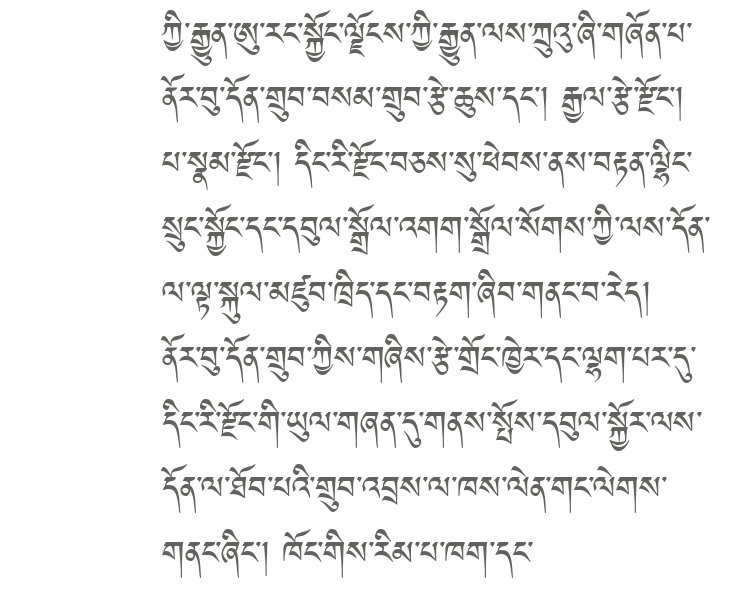ཀྱི་རྒྱུན་ཨུ་རང་སྐྱོང་ལྗོངས་ཀྱི་རྒྱུན་ལས་ཀྲུའུ་ཞི་གཞོན་པ་ནོར་བུ་དོན་གྲུབ་བསམ་གྲུབ་རྩེ་ཆུས་དང་། རྒྱལ་རྩེ་རྫོང་། པ་སྣམ་རྫོང་། དིང་རི་རྫོང་བཅས་སུ་ཕེབས་ནས་བརྟན་ལྷིང་སྲུང་སྐྱོང་དང་དབུལ་སྒྲོལ་འགག་སྒྲོལ་སོགས་ཀྱི་ལས་དོན་ལ་ལྟ་སྐུལ་མཛུབ་ཁྲིད་དང་བརྟག་ཞིབ་གནང་བ་རེད།
ནོར་བུ་དོན་གྲུབ་ཀྱིས་གཞིས་རྩེ་གྲོང་ཁྱེར་དང་ལྷག་པར་དུ་དིང་རི་རྫོང་གི་ཡུལ་གཞན་དུ་གནས་སྤོས་དབུལ་སྐྱོར་ལས་དོན་ལ་ཐོབ་པའི་གྲུབ་འབྲས་ལ་ཁས་ལེན་གང་ལེགས་གནང་ཞིང་། ཁོང་གིས་རིམ་པ་ཁག་དང་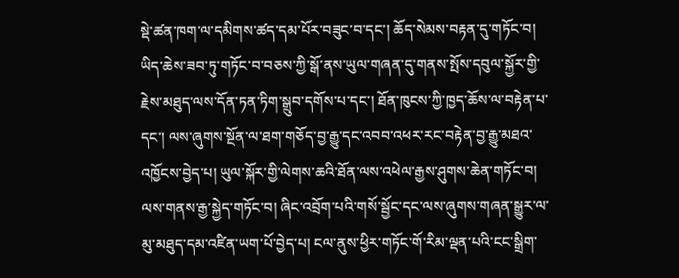སྡེ་ཚན་ཁག་ལ་དམིགས་ཚད་དམ་པོར་བཟུང་བ་དང་། ཆོད་སེམས་བརྟན་དུ་གཏོང་བ། ཡིད་ཆེས་ཟབ་ཏུ་གཏོང་བ་བཅས་ཀྱི་སྒོ་ནས་ཡུལ་གཞན་དུ་གནས་སྤོས་དབུལ་སྐྱོར་གྱི་རྗེས་མཐུད་ལས་དོན་ཏན་ཏིག་སྒྲུབ་དགོས་པ་དང་། ཐོན་ཁུངས་ཀྱི་ཁྱད་ཆོས་ལ་བརྟེན་པ་དང་། ལས་ཞུགས་སྔོན་ལ་ཐག་གཅོད་བྱ་རྒྱུ་དང་འབབ་འཕར་རང་བརྟེན་བྱ་རྒྱུ་མཐའ་འཁྱོངས་བྱེད་པ། ཡུལ་སྐོར་གྱི་ལེགས་ཆའི་ཐོན་ལས་འཕེལ་རྒྱས་ཤུགས་ཆེན་གཏོང་བ། ལས་གནས་རྒྱ་སྐྱེད་གཏོང་བ། ཞིང་འབྲོག་པའི་གསོ་སྦྱོང་དང་ལས་ཞུགས་གཞན་སྒྱུར་ལ་མུ་མཐུད་དམ་འཛིན་ཡག་པོ་བྱེད་པ། ངལ་ནུས་ཕྱིར་གཏོང་གོ་རིམ་ལྡན་པའི་ངང་སྒྲིག་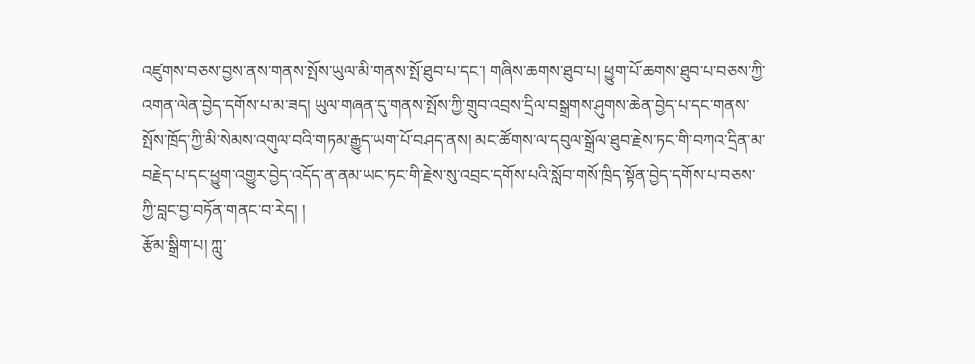འཛུགས་བཅས་བྱས་ནས་གནས་སྤོས་ཡུལ་མི་གནས་སྤོ་ཐུབ་པ་དང་། གཞིས་ཆགས་ཐུབ་པ། ཕྱུག་པོ་ཆགས་ཐུབ་པ་བཅས་ཀྱི་འགན་ལེན་བྱེད་དགོས་པ་མ་ཟད། ཡུལ་གཞན་དུ་གནས་སྤོས་ཀྱི་གྲུབ་འབྲས་དྲིལ་བསྒྲགས་ཤུགས་ཆེན་བྱེད་པ་དང་གནས་སྤོས་ཁྲོད་ཀྱི་མི་སེམས་འགུལ་བའི་གཏམ་རྒྱུད་ཡག་པོ་བཤད་ནས། མང་ཚོགས་ལ་དབུལ་སྒྲོལ་ཐུབ་རྗེས་ཏང་གི་བཀའ་དྲིན་མ་བརྗེད་པ་དང་ཕྱུག་འགྱུར་བྱེད་འདོད་ན་ནམ་ཡང་ཏང་གི་རྗེས་སུ་འབྲང་དགོས་པའི་སློབ་གསོ་ཁྲིད་སྟོན་བྱེད་དགོས་པ་བཅས་ཀྱི་བླང་བྱ་བཏོན་གནང་བ་རེད། །
རྩོམ་སྒྲིག་པ། ཀླུ་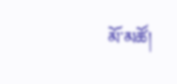མོ་མཚོ།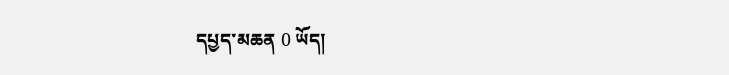དཔྱད་མཆན 0 ཡོད།